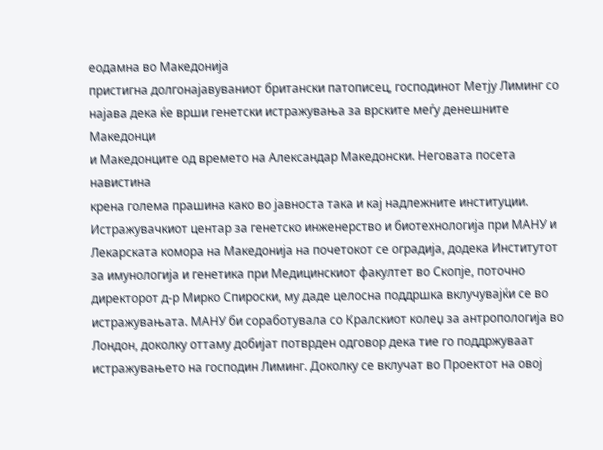еодамна во Македонија
пристигна долгонајавуваниот британски патописец, господинот Метју Лиминг со
најава дека ќе врши генетски истражувања за врските меѓу денешните Македонци
и Македонците од времето на Александар Македонски. Неговата посета навистина
крена голема прашина како во јавноста така и кај надлежните институции.
Истражувачкиот центар за генетско инженерство и биотехнологија при МАНУ и
Лекарската комора на Македонија на почетокот се оградија, додека Институтот
за имунологија и генетика при Медицинскиот факултет во Скопје, поточно
директорот д-р Мирко Спироски, му даде целосна поддршка вклучувајќи се во
истражувањата. МАНУ би соработувала со Кралскиот колеџ за антропологија во
Лондон, доколку оттаму добијат потврден одговор дека тие го поддржуваат
истражувањето на господин Лиминг. Доколку се вклучат во Проектот на овој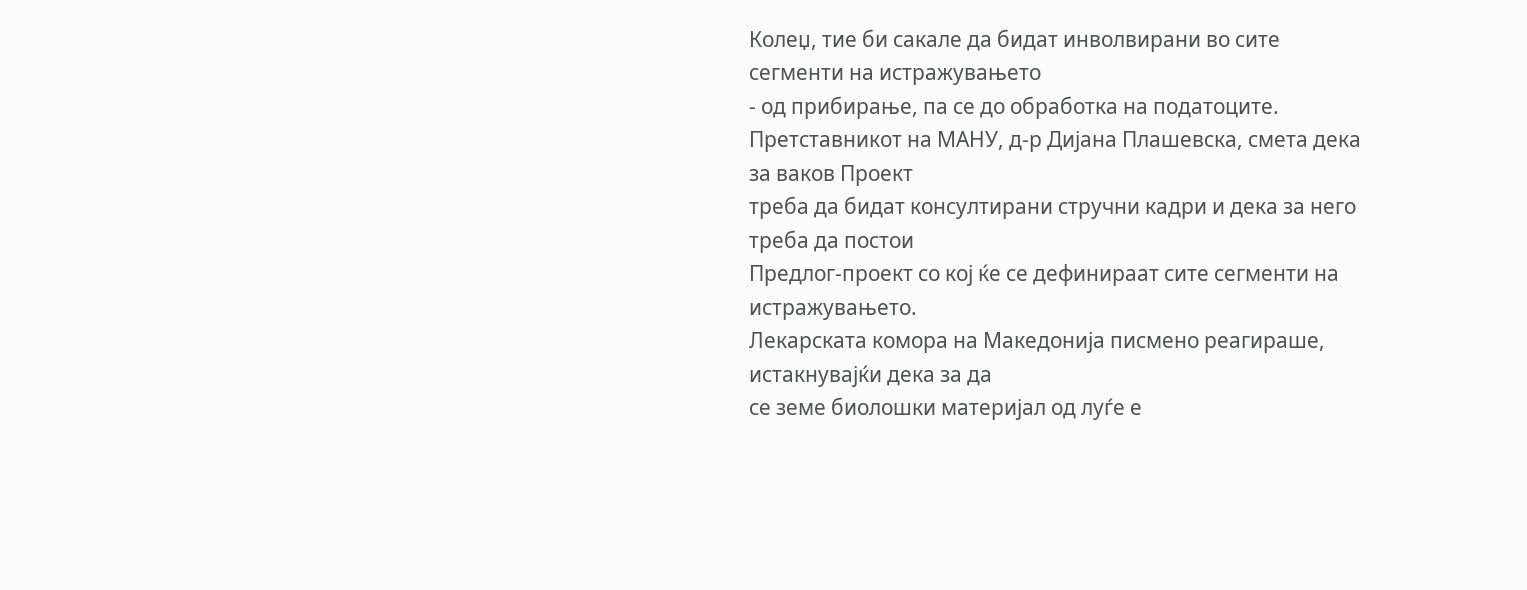Колеџ, тие би сакале да бидат инволвирани во сите сегменти на истражувањето
- од прибирање, па се до обработка на податоците.
Претставникот на МАНУ, д-р Дијана Плашевска, смета дека за ваков Проект
треба да бидат консултирани стручни кадри и дека за него треба да постои
Предлог-проект со кој ќе се дефинираат сите сегменти на истражувањето.
Лекарската комора на Македонија писмено реагираше, истакнувајќи дека за да
се земе биолошки материјал од луѓе е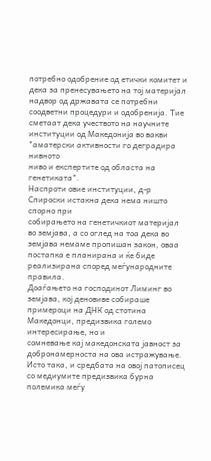потребно одобрение од етички комитет и
дека за пренесувањето на тој материјал надвор од државата се потребни
соодветни процедури и одобренија. Тие сметаат дека учеството на научните
институции од Македонија во вакви "аматерски активности го деградира нивното
ниво и експертите од областа на генетиката".
Наспроти овие институции, д-р Спироски истакна дека нема ништо спорно при
собирањето на генетичкиот материјал во земјава, а со оглед на тоа дека во
земјава немаме пропишан закон, оваа постапка е планирана и ќе биде
реализирана според меѓународните правила.
Доаѓањето на господинот Лиминг во земјава, кој деновиве собираше
примероци на ДНК од стотина Македонци, предизвика големо интересирање, но и
сомневање кај македонската јавност за добронамерноста на ова истражување.
Исто така, и средбата на овој патописец со медиумите предизвика бурна
полемика меѓу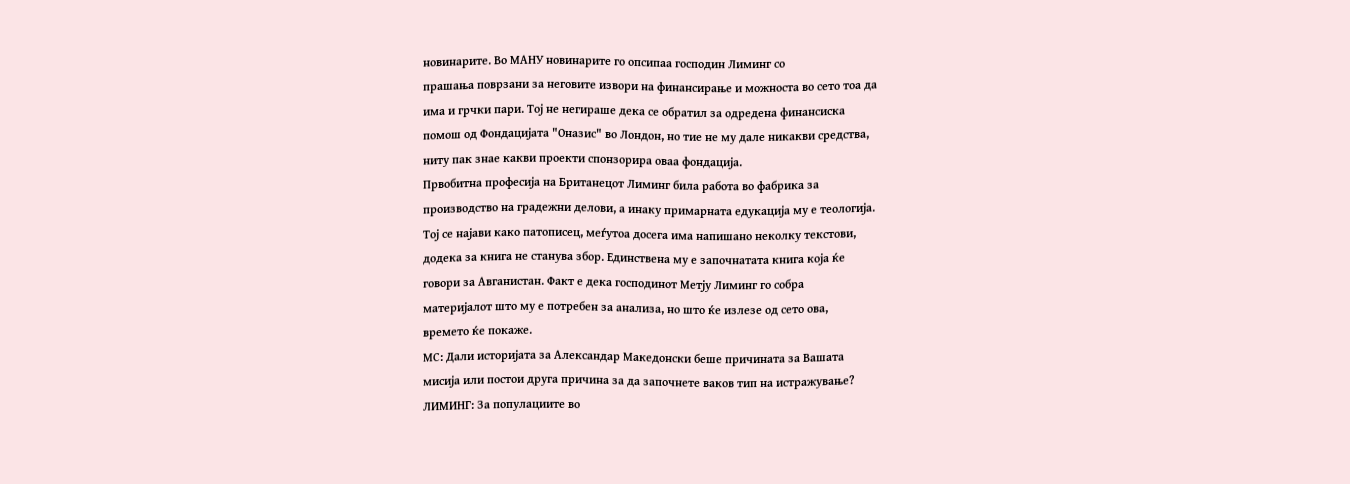новинарите. Во МАНУ новинарите го опсипаа господин Лиминг со
прашања поврзани за неговите извори на финансирање и можноста во сето тоа да
има и грчки пари. Тој не негираше дека се обратил за одредена финансиска
помош од Фондацијата "Оназис" во Лондон, но тие не му дале никакви средства,
ниту пак знае какви проекти спонзорира оваа фондација.
Првобитна професија на Британецот Лиминг била работа во фабрика за
производство на градежни делови, а инаку примарната едукација му е теологија.
Тој се најави како патописец, меѓутоа досега има напишано неколку текстови,
додека за книга не станува збор. Единствена му е започнатата книга која ќе
говори за Авганистан. Факт е дека господинот Метју Лиминг го собра
материјалот што му е потребен за анализа, но што ќе излезе од сето ова,
времето ќе покаже.
МС: Дали историјата за Александар Македонски беше причината за Вашата
мисија или постои друга причина за да започнете ваков тип на истражување?
ЛИМИНГ: За популациите во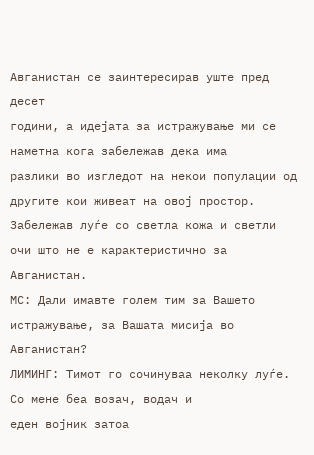Авганистан се заинтересирав уште пред десет
години, а идејата за истражување ми се наметна кога забележав дека има
разлики во изгледот на некои популации од другите кои живеат на овој простор.
Забележав луѓе со светла кожа и светли очи што не е карактеристично за
Авганистан.
МС: Дали имавте голем тим за Вашето истражување, за Вашата мисија во
Авганистан?
ЛИМИНГ: Тимот го сочинуваа неколку луѓе. Со мене беа возач, водач и
еден војник затоа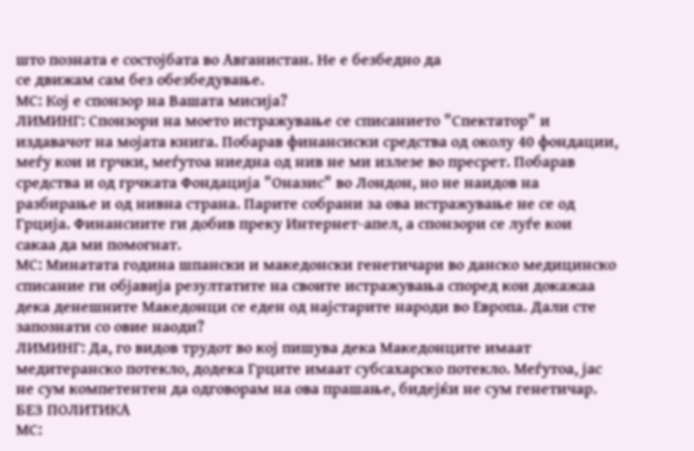што позната е состојбата во Авганистан. Не е безбедно да
се движам сам без обезбедување.
МС: Кој е спонзор на Вашата мисија?
ЛИМИНГ: Спонзори на моето истражување се списанието "Спектатор" и
издавачот на мојата книга. Побарав финансиски средства од околу 40 фондации,
меѓу кои и грчки, меѓутоа ниедна од нив не ми излезе во пресрет. Побарав
средства и од грчката Фондација "Оназис" во Лондон, но не наидов на
разбирање и од нивна страна. Парите собрани за ова истражување не се од
Грција. Финансиите ги добив преку Интернет-апел, а спонзори се луѓе кои
сакаа да ми помогнат.
МС: Минатата година шпански и македонски генетичари во данско медицинско
списание ги објавија резултатите на своите истражувања според кои докажаа
дека денешните Македонци се еден од најстарите народи во Европа. Дали сте
запознати со овие наоди?
ЛИМИНГ: Да, го видов трудот во кој пишува дека Македонците имаат
медитеранско потекло, додека Грците имаат субсахарско потекло. Меѓутоа, јас
не сум компетентен да одговорам на ова прашање, бидејќи не сум генетичар.
БЕЗ ПОЛИТИКА
МС: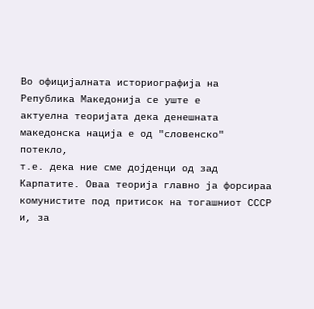Во официјалната историографија на Република Македонија се уште е
актуелна теоријата дека денешната македонска нација е од "словенско" потекло,
т.е. дека ние сме дојденци од зад Карпатите. Оваа теорија главно ја форсираа
комунистите под притисок на тогашниот СССР и, за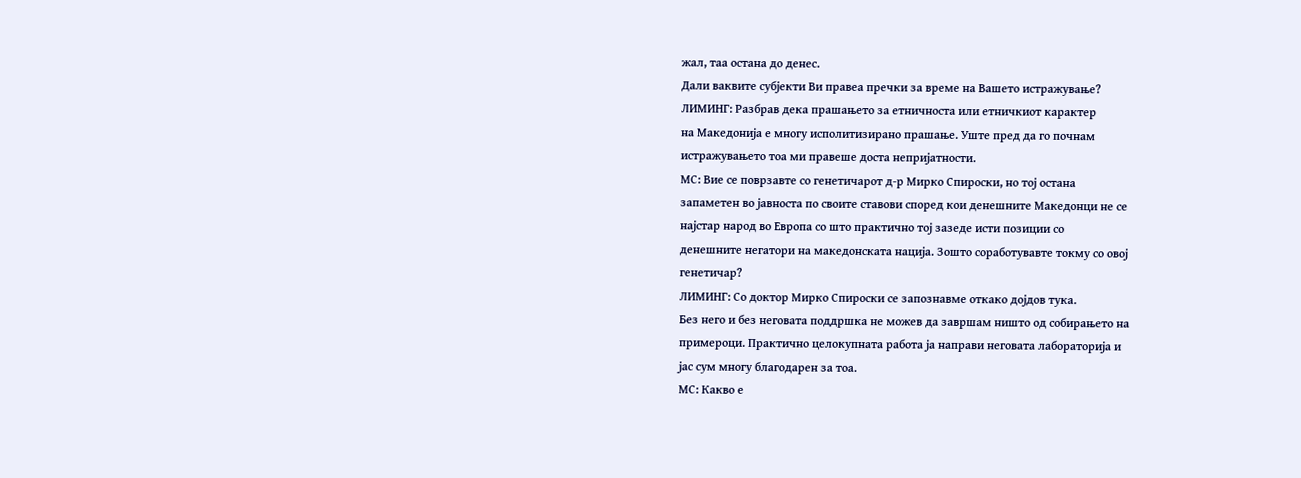жал, таа остана до денес.
Дали ваквите субјекти Ви правеа пречки за време на Вашето истражување?
ЛИМИНГ: Разбрав дека прашањето за етничноста или етничкиот карактер
на Македонија е многу исполитизирано прашање. Уште пред да го почнам
истражувањето тоа ми правеше доста непријатности.
МС: Вие се поврзавте со генетичарот д-р Мирко Спироски, но тој остана
запаметен во јавноста по своите ставови според кои денешните Македонци не се
најстар народ во Европа со што практично тој зазеде исти позиции со
денешните негатори на македонската нација. Зошто соработувавте токму со овој
генетичар?
ЛИМИНГ: Со доктор Мирко Спироски се запознавме откако дојдов тука.
Без него и без неговата поддршка не можев да завршам ништо од собирањето на
примероци. Практично целокупната работа ја направи неговата лабораторија и
јас сум многу благодарен за тоа.
МС: Какво е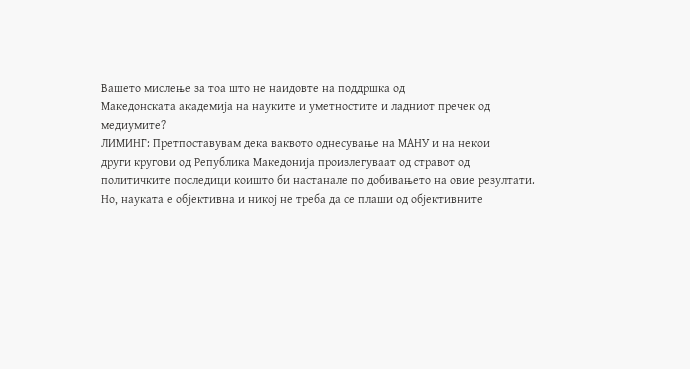Вашето мислење за тоа што не наидовте на поддршка од
Македонската академија на науките и уметностите и ладниот пречек од
медиумите?
ЛИМИНГ: Претпоставувам дека ваквото однесување на МАНУ и на некои
други кругови од Република Македонија произлегуваат од стравот од
политичките последици коишто би настанале по добивањето на овие резултати.
Но, науката е објективна и никој не треба да се плаши од објективните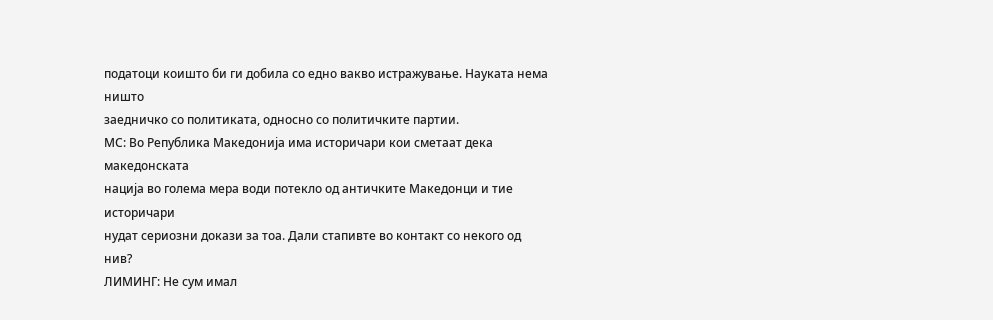податоци коишто би ги добила со едно вакво истражување. Науката нема ништо
заедничко со политиката, односно со политичките партии.
МС: Во Република Македонија има историчари кои сметаат дека македонската
нација во голема мера води потекло од античките Македонци и тие историчари
нудат сериозни докази за тоа. Дали стапивте во контакт со некого од нив?
ЛИМИНГ: Не сум имал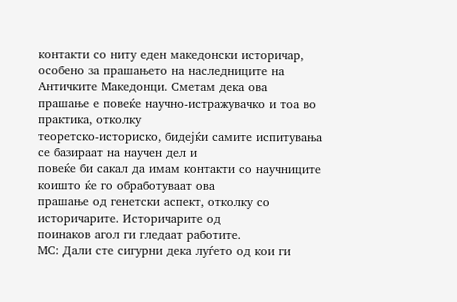контакти со ниту еден македонски историчар,
особено за прашањето на наследниците на Античките Македонци. Сметам дека ова
прашање е повеќе научно-истражувачко и тоа во практика, отколку
теоретско-историско, бидејќи самите испитувања се базираат на научен дел и
повеќе би сакал да имам контакти со научниците коишто ќе го обработуваат ова
прашање од генетски аспект, отколку со историчарите. Историчарите од
поинаков агол ги гледаат работите.
МС: Дали сте сигурни дека луѓето од кои ги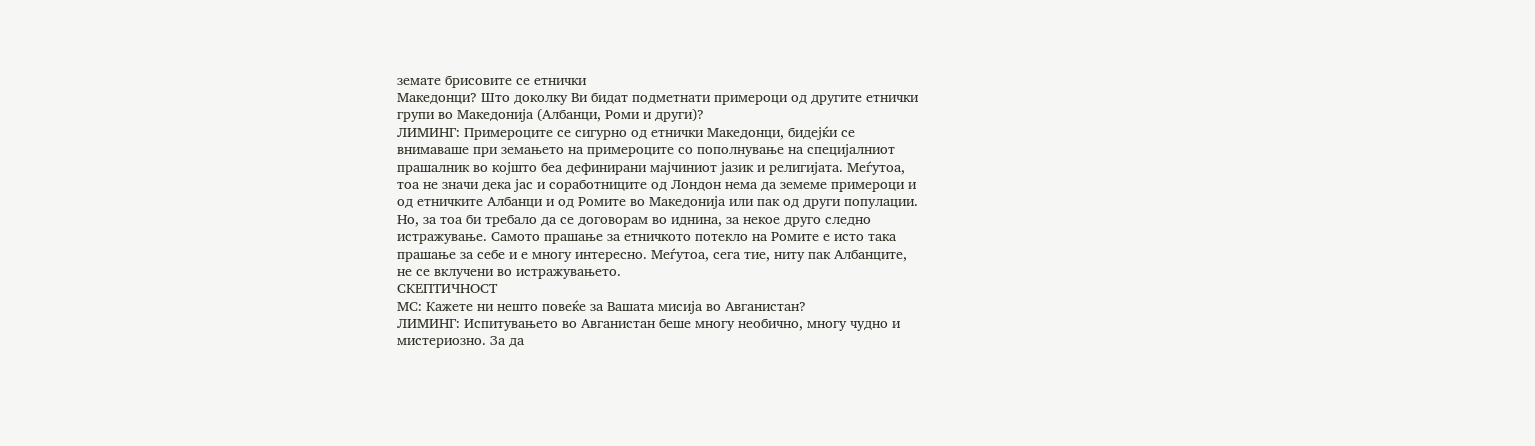земате брисовите се етнички
Македонци? Што доколку Ви бидат подметнати примероци од другите етнички
групи во Македонија (Албанци, Роми и други)?
ЛИМИНГ: Примероците се сигурно од етнички Македонци, бидејќи се
внимаваше при земањето на примероците со пополнување на специјалниот
прашалник во којшто беа дефинирани мајчиниот јазик и религијата. Меѓутоа,
тоа не значи дека јас и соработниците од Лондон нема да земеме примероци и
од етничките Албанци и од Ромите во Македонија или пак од други популации.
Но, за тоа би требало да се договорам во иднина, за некое друго следно
истражување. Самото прашање за етничкото потекло на Ромите е исто така
прашање за себе и е многу интересно. Меѓутоа, сега тие, ниту пак Албанците,
не се вклучени во истражувањето.
СКЕПТИЧНОСТ
МС: Кажете ни нешто повеќе за Вашата мисија во Авганистан?
ЛИМИНГ: Испитувањето во Авганистан беше многу необично, многу чудно и
мистериозно. За да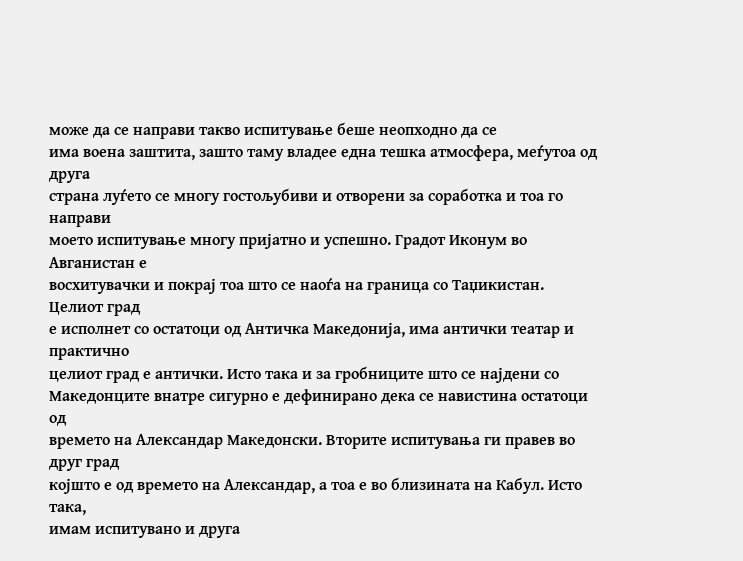може да се направи такво испитување беше неопходно да се
има воена заштита, зашто таму владее една тешка атмосфера, меѓутоа од друга
страна луѓето се многу гостољубиви и отворени за соработка и тоа го направи
моето испитување многу пријатно и успешно. Градот Иконум во Авганистан е
восхитувачки и покрај тоа што се наоѓа на граница со Таџикистан. Целиот град
е исполнет со остатоци од Античка Македонија, има антички театар и практично
целиот град е антички. Исто така и за гробниците што се најдени со
Македонците внатре сигурно е дефинирано дека се навистина остатоци од
времето на Александар Македонски. Вторите испитувања ги правев во друг град
којшто е од времето на Александар, а тоа е во близината на Кабул. Исто така,
имам испитувано и друга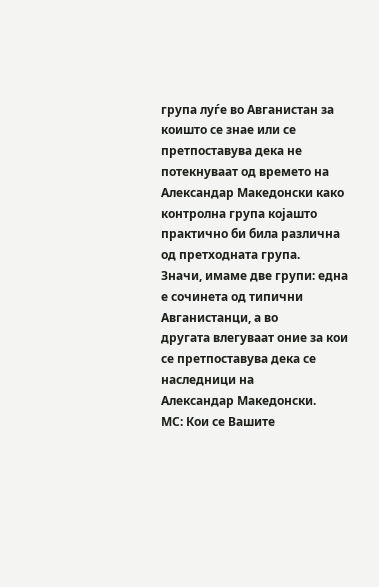група луѓе во Авганистан за коишто се знае или се
претпоставува дека не потекнуваат од времето на Александар Македонски како
контролна група којашто практично би била различна од претходната група.
Значи, имаме две групи: една е сочинета од типични Авганистанци, а во
другата влегуваат оние за кои се претпоставува дека се наследници на
Александар Македонски.
МС: Кои се Вашите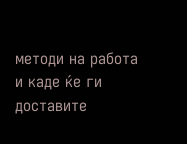методи на работа и каде ќе ги доставите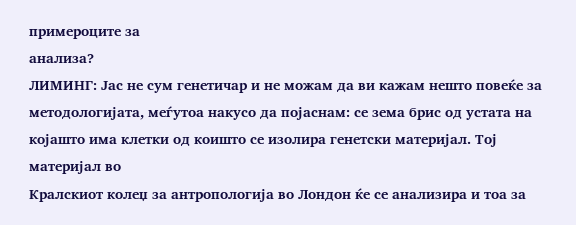примероците за
анализа?
ЛИМИНГ: Јас не сум генетичар и не можам да ви кажам нешто повеќе за
методологијата, меѓутоа накусо да појаснам: се зема брис од устата на
којашто има клетки од коишто се изолира генетски материјал. Тој материјал во
Кралскиот колеџ за антропологија во Лондон ќе се анализира и тоа за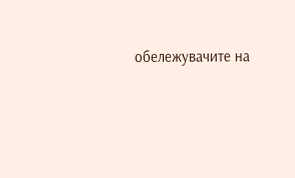обележувачите на